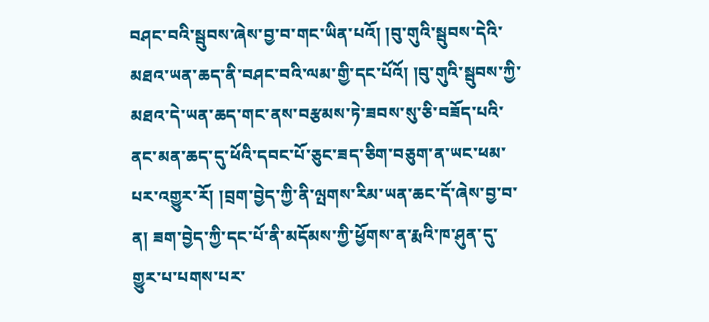བཤང་བའི་སྦུབས་ཞེས་བྱ་བ་གང་ཡིན་པའོ། །བུ་གུའི་སྦུབས་དེའི་མཐའ་ཡན་ཆད་ནི་བཤང་བའི་ལམ་གྱི་དང་པོའོ། །བུ་གུའི་སྦུབས་ཀྱི་མཐའ་དེ་ཡན་ཆད་གང་ནས་བརྩམས་ཏེ་ཟབས་སུ་ཅི་བཟོད་པའི་ནང་མན་ཆད་དུ་ཕོའི་དབང་པོ་ཅུང་ཟད་ཅིག་བཅུག་ན་ཡང་ཕམ་པར་འགྱུར་རོ། །བྲག་བྱེད་ཀྱི་ནི་ལྤགས་རིམ་ཡན་ཆང་དོ་ཞེས་བྱ་བ་ན། ཟག་བྱེད་ཀྱི་དང་པོ་ནི་མདོམས་ཀྱི་ཕྱོགས་ན་རྨའི་ཁ་ཤུན་དུ་གྱུར་པ་པགས་པར་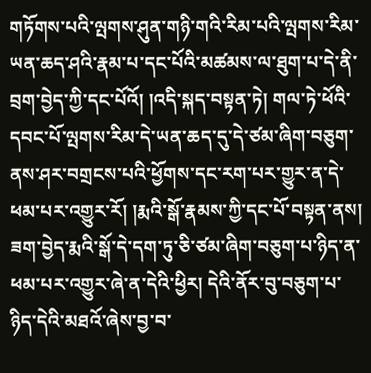གཏོགས་པའི་ལྤགས་ཤུན་གཉི་གའི་རིམ་པའི་ལྤགས་རིམ་ཡན་ཆད་ཤའི་རྣམ་པ་དང་པོའི་མཚམས་ལ་ཐུག་པ་དེ་ནི་བྲག་བྱེད་ཀྱི་དང་པོའོ། །འདི་སྐད་བསྟན་ཏེ། གལ་ཏེ་ཕོའི་དབང་པོ་ལྤགས་རིམ་དེ་ཡན་ཆད་དུ་དེ་ཙམ་ཞིག་བཅུག་ནས་ཤར་བགྲངས་པའི་ཕྱོགས་དང་རག་པར་གྱུར་ན་དེ་ཕམ་པར་འགྱུར་རོ། །རྨའི་སྒོ་རྣམས་ཀྱི་དང་པོ་བསྟན་ནས། ཟག་བྱེད་རྨའི་སྒོ་དེ་དག་ཏུ་ཅི་ཙམ་ཞིག་བཅུག་པ་ཉིད་ན་ཕམ་པར་འགྱུར་ཞེ་ན་དེའི་ཕྱིར། དེའི་ནོར་བུ་བཅུག་པ་ཉིད་དེའི་མཐའོ་ཞེས་བྱ་བ་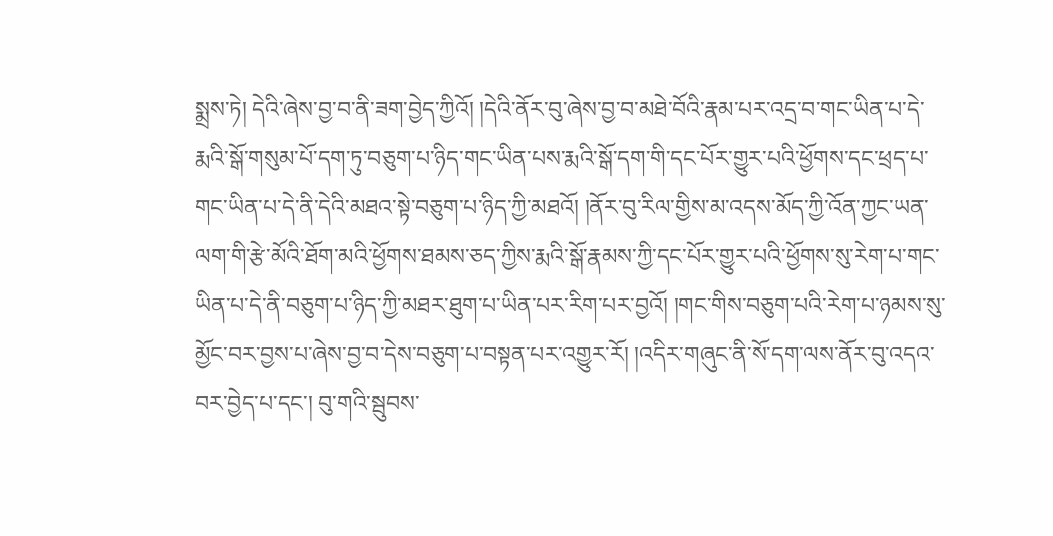སྨྲས་ཏེ། དེའི་ཞེས་བྱ་བ་ནི་ཟག་བྱེད་ཀྱིའོ། །དེའི་ནོར་བུ་ཞེས་བྱ་བ་མཐེ་བོའི་རྣམ་པར་འདྲ་བ་གང་ཡིན་པ་དེ་རྨའི་སྒོ་གསུམ་པོ་དག་ཏུ་བཅུག་པ་ཉིད་གང་ཡིན་པས་རྨའི་སྒོ་དག་གི་དང་པོར་གྱུར་པའི་ཕྱོགས་དང་ཕྲད་པ་གང་ཡིན་པ་དེ་ནི་དེའི་མཐའ་སྟེ་བཅུག་པ་ཉིད་ཀྱི་མཐའོ། །ནོར་བུ་རིལ་གྱིས་མ་འདས་མོད་ཀྱི་འོན་ཀྱང་ཡན་ལག་གི་རྩེ་མོའི་ཐོག་མའི་ཕྱོགས་ཐམས་ཅད་ཀྱིས་རྨའི་སྒོ་རྣམས་ཀྱི་དང་པོར་གྱུར་པའི་ཕྱོགས་སུ་རེག་པ་གང་ཡིན་པ་དེ་ནི་བཅུག་པ་ཉིད་ཀྱི་མཐར་ཐུག་པ་ཡིན་པར་རིག་པར་བྱའོ། །གང་གིས་བཅུག་པའི་རེག་པ་ཉམས་སུ་མྱོང་བར་བྱས་པ་ཞེས་བྱ་བ་དེས་བཅུག་པ་བསྟན་པར་འགྱུར་རོ། །འདིར་གཞུང་ནི་སོ་དག་ལས་ནོར་བུ་འདའ་བར་བྱེད་པ་དང་། བུ་གའི་སྦུབས་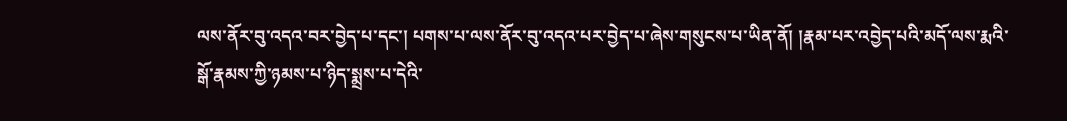ལས་ནོར་བུ་འདའ་བར་བྱེད་པ་དང་། པགས་པ་ལས་ནོར་བུ་འདའ་པར་བྱེད་པ་ཞེས་གསུངས་པ་ཡིན་ནོ། །རྣམ་པར་འབྱེད་པའི་མདོ་ལས་རྨའི་སྒོ་རྣམས་ཀྱི་ཉམས་པ་ཉིད་སྨྲས་པ་དེའི་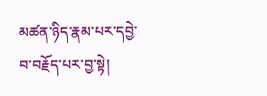མཚན་ཉིད་རྣམ་པར་དབྱེ་བ་བརྗོད་པར་བྱ་སྟེ།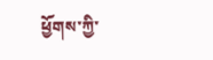ཕྱོགས་ཀྱི་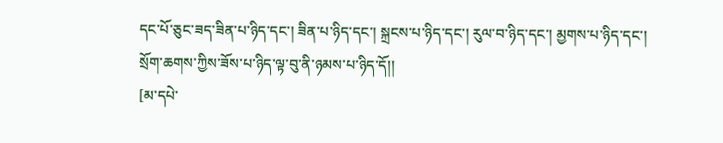དང་པོ་ཅུང་ཟད་ཟིན་པ་ཉིད་དང་། ཟིན་པ་ཉིད་དང་། སྐྲངས་པ་ཉིད་དང་། རུལ་བ་ཉིད་དང་། མྱགས་པ་ཉིད་དང་། སྲོག་ཆགས་ཀྱིས་ཟོས་པ་ཉིད་ལྟ་བུ་ནི་ཉམས་པ་ཉིད་དོ།།
[མ་དཔེ་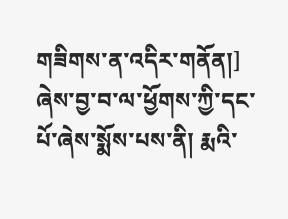གཟིགས་ན་འདིར་གནོན།]
ཞེས་བྱ་བ་ལ་ཕྱོགས་ཀྱི་དང་པོ་ཞེས་སྨོས་པས་ནི། རྨའི་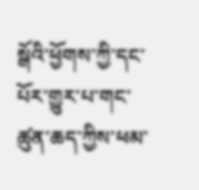སྒོའི་ཕྱོགས་ཀྱི་དང་པོར་གྱུར་པ་གང་ཚུན་ཆད་ཀྱིས་ཕམ་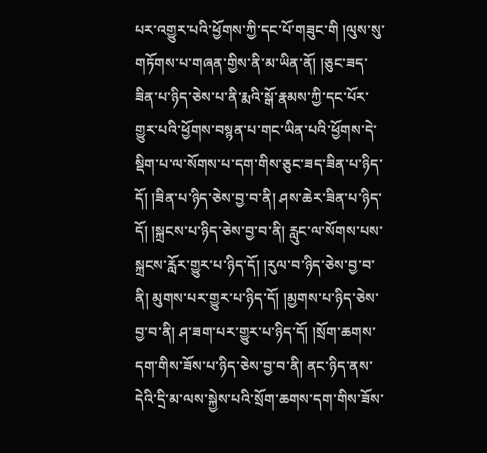པར་འགྱུར་པའི་ཕྱོགས་ཀྱི་དང་པོ་གཟུང་གི །ལུས་སུ་གཏོགས་པ་གཞན་གྱིས་ནི་མ་ཡིན་ནོ། །ཅུང་ཟད་ཟིན་པ་ཉིད་ཅེས་པ་ནི་རྨའི་སྒོ་རྣམས་ཀྱི་དང་པོར་གྱུར་པའི་ཕྱོགས་བསྙན་པ་གང་ཡིན་པའི་ཕྱོགས་དེ་སྡིག་པ་ལ་སོགས་པ་དག་གིས་ཅུང་ཟད་ཟིན་པ་ཉིད་དོ། །ཟིན་པ་ཉིད་ཅེས་བྱ་བ་ནི། ཤས་ཆེར་ཟིན་པ་ཉིད་དོ། །སྐྲངས་པ་ཉིད་ཅེས་བྱ་བ་ནི། རླུང་ལ་སོགས་པས་སྐྲངས་རློར་གྱུར་པ་ཉིད་དོ། །རུལ་བ་ཉིད་ཅེས་བྱ་བ་ནི། མུགས་པར་གྱུར་པ་ཉིད་དོ། །མྱགས་པ་ཉིད་ཅེས་བྱ་བ་ནི། ཤ་ཟག་པར་གྱུར་པ་ཉིད་དོ། །སྲོག་ཆགས་དག་གིས་ཟོས་པ་ཉིད་ཅེས་བྱ་བ་ནི། ནང་ཉིད་ནས་དེའི་དྲི་མ་ལས་སྐྱེས་པའི་སྲོག་ཆགས་དག་གིས་ཟོས་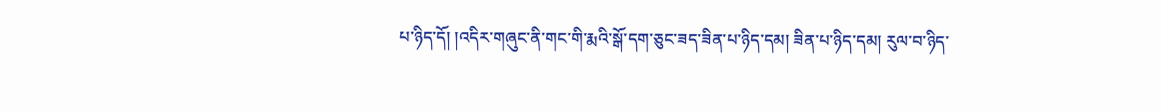པ་ཉིད་དོ། །འདིར་གཞུང་ནི་གང་གི་རྨའི་སྒོ་དག་ཅུང་ཟད་ཟིན་པ་ཉིད་དམ། ཟིན་པ་ཉིད་དམ། རུལ་བ་ཉིད་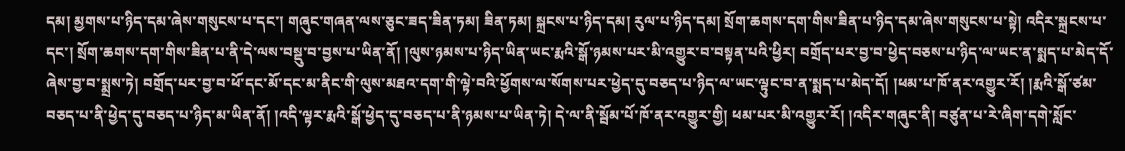དམ། མྱགས་པ་ཉིད་དམ་ཞེས་གསུངས་པ་དང་། གཞུང་གཞན་ལས་ཅུང་ཟད་ཟིན་ཏམ། ཟིན་ཏམ། སྐྲངས་པ་ཉིད་དམ། རུལ་པ་ཉིད་དམ། སྲོག་ཆགས་དག་གིས་ཟིན་པ་ཉིད་དམ་ཞེས་གསུངས་པ་སྟེ། འདིར་སྐྲངས་པ་དང་། སྲོག་ཆགས་དག་གིས་ཟིན་པ་ནི་དེ་ལས་བསྡུ་བ་བྱས་པ་ཡིན་ནོ། །ལུས་ཉམས་པ་ཉིད་ཡིན་ཡང་རྨའི་སྒོ་ཉམས་པར་མི་འགྱུར་བ་བསྟན་པའི་ཕྱིར། བགྲོད་པར་བྱ་བ་ཕྱེད་བཅས་པ་ཉིད་ལ་ཡང་ན་སྨད་པ་མེད་དོ་ཞེས་བྱ་བ་སྨྲས་ཏེ། བགྲོད་པར་བྱ་བ་ཕོ་དང་མོ་དང་མ་ནིང་གི་ལུས་མཐའ་དག་གི་ལྟེ་བའི་ཕྱོགས་ལ་སོགས་པར་ཕྱེད་དུ་བཅད་པ་ཉིད་ལ་ཡང་ལྟུང་བ་ན་སྨད་པ་མེད་དོ། །ཕམ་པ་ཁོ་ནར་འགྱུར་རོ། །རྨའི་སྒོ་ཙམ་བཅད་པ་ནི་ཕྱེད་དུ་བཅད་པ་ཉིད་མ་ཡིན་ནོ། །འདི་ལྟར་རྨའི་སྒོ་ཕྱེད་དུ་བཅད་པ་ནི་ཉམས་པ་ཡིན་ཏེ། དེ་ལ་ནི་སྦོམ་པོ་ཁོ་ནར་འགྱུར་གྱི། ཕམ་པར་མི་འགྱུར་རོ། །འདིར་གཞུང་ནི། བཙུན་པ་རེ་ཞིག་དགེ་སློང་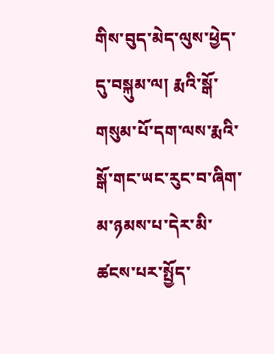གིས་བུད་མེད་ལུས་ཕྱེད་དུ་བསྐུམ་ལ། རྨའི་སྒོ་གསུམ་པོ་དག་ལས་རྨའི་སྒོ་གང་ཡང་རུང་བ་ཞིག་མ་ཉམས་པ་དེར་མི་ཚངས་པར་སྤྱོད་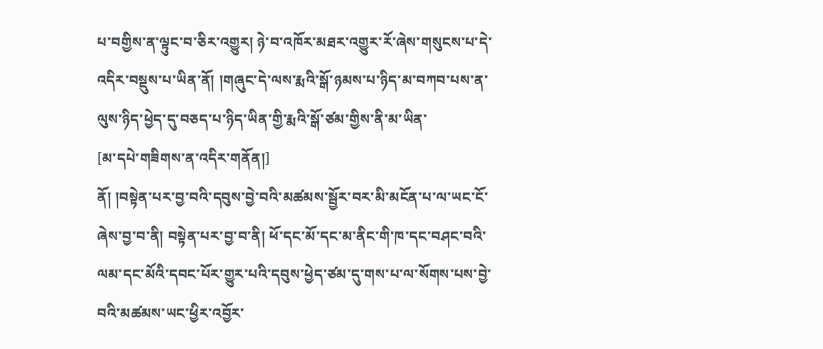པ་བགྱིས་ན་ལྟུང་བ་ཅིར་འགྱུར། ཉེ་བ་འཁོར་མཐར་འགྱུར་རོ་ཞེས་གསུངས་པ་དེ་འདིར་བསྡུས་པ་ཡིན་ནོ། །གཞུང་དེ་ལས་རྨའི་སྒོ་ཉམས་པ་ཉིད་མ་བཀབ་པས་ན་ལུས་ཉིད་ཕྱེད་དུ་བཅད་པ་ཉིད་ཡིན་གྱི་རྨའི་སྒོ་ཙམ་གྱིས་ནི་མ་ཡིན་
[མ་དཔེ་གཟིགས་ན་འདིར་གནོན།]
ནོ། །བསྟེན་པར་བྱ་བའི་དབུས་བྱེ་བའི་མཚམས་སྦྱོར་བར་མི་མངོན་པ་ལ་ཡང་ངོ་ཞེས་བྱ་བ་ནི། བསྟེན་པར་བྱ་བ་ནི། ཕོ་དང་མོ་དང་མ་ནིང་གི་ཁ་དང་བཤང་བའི་ལམ་དང་མོའི་དབང་པོར་གྱུར་པའི་དབུས་ཕྱེད་ཙམ་དུ་གས་པ་ལ་སོགས་པས་བྱེ་བའི་མཚམས་ཡང་ཕྱིར་འབྱོར་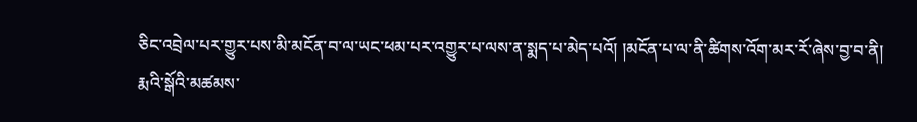ཅིང་འབྲེལ་པར་གྱུར་པས་མི་མངོན་བ་ལ་ཡང་ཕམ་པར་འགྱུར་པ་ལས་ན་སྨད་པ་མེད་པའོ། །མངོན་པ་ལ་ནི་ཚིགས་འོག་མར་རོ་ཞེས་བྱ་བ་ནི། རྨའི་སྒོའི་མཚམས་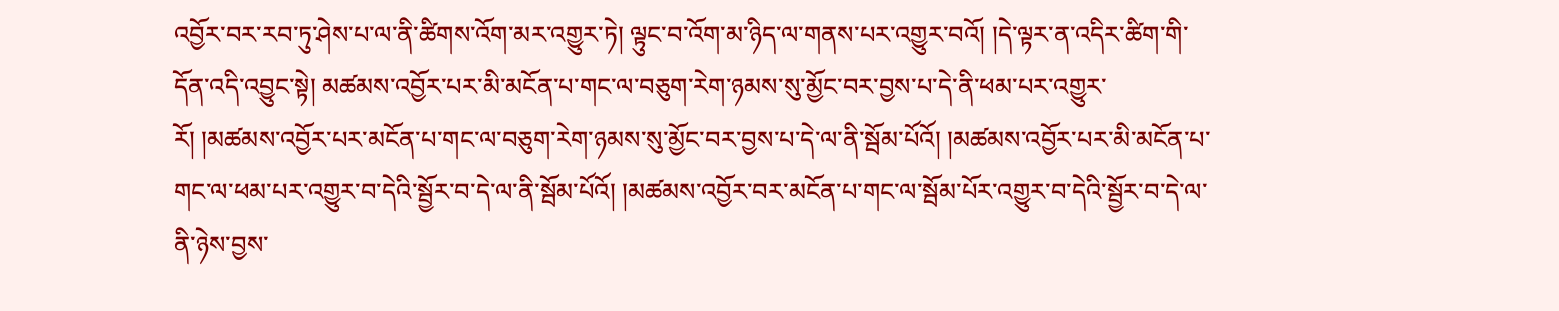འབྱོར་བར་རབ་ཏུ་ཤེས་པ་ལ་ནི་ཚིགས་འོག་མར་འགྱུར་ཏེ། ལྟུང་བ་འོག་མ་ཉིད་ལ་གནས་པར་འགྱུར་བའོ། །དེ་ལྟར་ན་འདིར་ཚིག་གི་དོན་འདི་འབྱུང་སྟེ། མཚམས་འབྱོར་པར་མི་མངོན་པ་གང་ལ་བཅུག་རེག་ཉམས་སུ་མྱོང་བར་བྱས་པ་དེ་ནི་ཕམ་པར་འགྱུར་རོ། །མཚམས་འབྱོར་པར་མངོན་པ་གང་ལ་བཅུག་རེག་ཉམས་སུ་མྱོང་བར་བྱས་པ་དེ་ལ་ནི་སྦོམ་པོའོ། །མཚམས་འབྱོར་པར་མི་མངོན་པ་གང་ལ་ཕམ་པར་འགྱུར་བ་དེའི་སྦྱོར་བ་དེ་ལ་ནི་སྦོམ་པོའོ། །མཚམས་འབྱོར་བར་མངོན་པ་གང་ལ་སྦོམ་པོར་འགྱུར་བ་དེའི་སྦྱོར་བ་དེ་ལ་ནི་ཉེས་བྱས་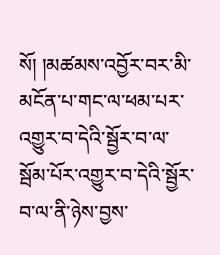སོ། །མཚམས་འབྱོར་བར་མི་མངོན་པ་གང་ལ་ཕམ་པར་འགྱུར་བ་དེའི་སྦྱོར་བ་ལ་སྦོམ་པོར་འགྱུར་བ་དེའི་སྦྱོར་བ་ལ་ནི་ཉེས་བྱས་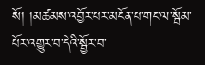སོ། །མཚམས་འབྱོར་པར་མངོན་པ་གང་ལ་སྦོམ་པོར་འགྱུར་བ་དེའི་སྦྱོར་བ་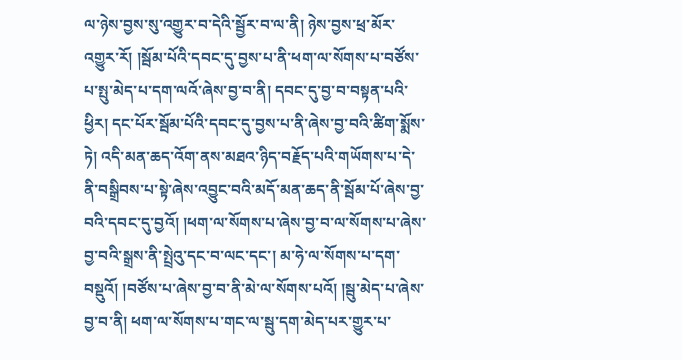ལ་ཉེས་བྱས་སུ་འགྱུར་བ་དེའི་སྦྱོར་བ་ལ་ནི། ཉེས་བྱས་ཕྲ་མོར་འགྱུར་རོ། །སྦོམ་པོའི་དབང་དུ་བྱས་པ་ནི་ཕག་ལ་སོགས་པ་བཙོས་པ་སྤུ་མེད་པ་དག་ལའོ་ཞེས་བྱ་བ་ནི། དབང་དུ་བྱ་བ་བསྟན་པའི་ཕྱིར། དང་པོར་སྦོམ་པོའི་དབང་དུ་བྱས་པ་ནི་ཞེས་བྱ་བའི་ཚིག་སྨོས་ཏེ། འདི་མན་ཆད་འོག་ནས་མཐའ་ཉིད་བརྗོད་པའི་གཡོགས་པ་དེ་ནི་བསྒྲིབས་པ་སྟེ་ཞེས་འབྱུང་བའི་མདོ་མན་ཆད་ནི་སྦོམ་པོ་ཞེས་བྱ་བའི་དབང་དུ་བྱའོ། །ཕག་ལ་སོགས་པ་ཞེས་བྱ་བ་ལ་སོགས་པ་ཞེས་བྱ་བའི་སྒྲས་ནི་སྤྲེའུ་དང་བ་ལང་དང་། མ་ཧེ་ལ་སོགས་པ་དག་བསྡུའོ། །བཙོས་པ་ཞེས་བྱ་བ་ནི་མེ་ལ་སོགས་པའོ། །སྦུ་མེད་པ་ཞེས་བྱ་བ་ནི། ཕག་ལ་སོགས་པ་གང་ལ་སྦུ་དག་མེད་པར་གྱུར་པ་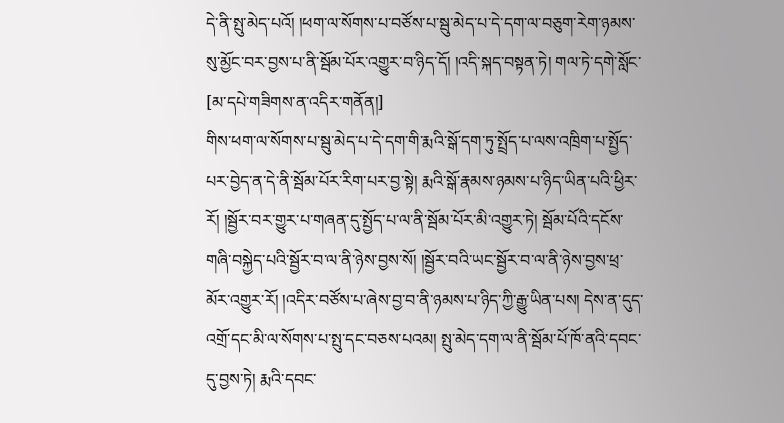དེ་ནི་སྤུ་མེད་པའོ། །ཕག་ལ་སོགས་པ་བཙོས་པ་སྦུ་མེད་པ་དེ་དག་ལ་བཅུག་རེག་ཉམས་སུ་མྱོང་བར་བྱས་པ་ནི་སྦོམ་པོར་འགྱུར་བ་ཉིད་དོ། །འདི་སྐད་བསྟན་ཏེ། གལ་ཏེ་དགེ་སློང་
[མ་དཔེ་གཟིགས་ན་འདིར་གནོན།]
གིས་ཕག་ལ་སོགས་པ་སྦུ་མེད་པ་དེ་དག་གི་རྨའི་སྒོ་དག་ཏུ་སྤྲོད་པ་ལས་འཁྲིག་པ་སྤྱོད་པར་བྱེད་ན་དེ་ནི་སྦོམ་པོར་རིག་པར་བྱ་སྟེ། རྨའི་སྒོ་རྣམས་ཉམས་པ་ཉིད་ཡིན་པའི་ཕྱིར་རོ། །སྦྱོར་བར་གྱུར་པ་གཞན་དུ་སྤྱོད་པ་ལ་ནི་སྦོམ་པོར་མི་འགྱུར་ཏེ། སྦོམ་པོའི་དངོས་གཞི་བསྐྱེད་པའི་སྦྱོར་བ་ལ་ནི་ཉེས་བྱས་སོ། །སྦྱོར་བའི་ཡང་སྦྱོར་བ་ལ་ནི་ཉེས་བྱས་ཕྲ་མོར་འགྱུར་རོ། །འདིར་བཙོས་པ་ཞེས་བྱ་བ་ནི་ཉམས་པ་ཉིད་ཀྱི་རྒྱུ་ཡིན་པས། དེས་ན་དུད་འགྲོ་དང་མི་ལ་སོགས་པ་སྤུ་དང་བཅས་པའམ། སྤུ་མེད་དག་ལ་ནི་སྦོམ་པོ་ཁོ་ནའི་དབང་དུ་བྱས་ཏེ། རྨའི་དབང་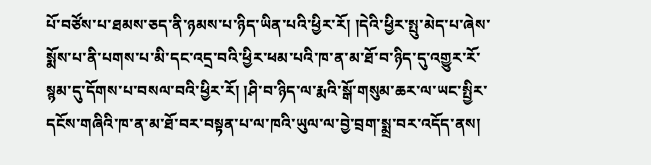པོ་བཙོས་པ་ཐམས་ཅད་ནི་ཉམས་པ་ཉིད་ཡིན་པའི་ཕྱིར་རོ། །དེའི་ཕྱིར་སྤུ་མེད་པ་ཞེས་སྨོས་པ་ནི་པགས་པ་མི་དང་འདྲ་བའི་ཕྱིར་ཕམ་པའི་ཁ་ན་མ་ཐོ་བ་ཉིད་དུ་འགྱུར་རོ་སྙམ་དུ་དོགས་པ་བསལ་བའི་ཕྱིར་རོ། །ཤི་བ་ཉིད་ལ་རྨའི་སྒོ་གསུམ་ཆར་ལ་ཡང་སྤྱིར་དངོས་གཞིའི་ཁ་ན་མ་ཐོ་བར་བསྟན་པ་ལ་ཁའི་ཡུལ་ལ་བྱེ་བྲག་སྨྲ་བར་འདོད་ནས།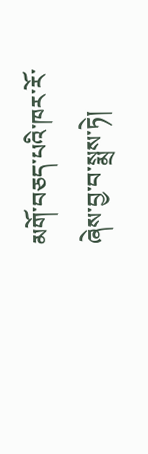མགོ་བཅད་པའི་ཁར་རོ་ཞེས་བྱ་བ་སྨྲས་ཏེ།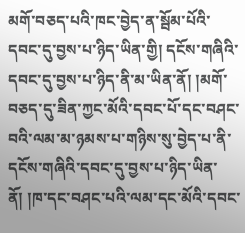མགོ་བཅད་པའི་ཁང་བྱེད་ན་སྦོམ་པོའི་དབང་དུ་བྱས་པ་ཉིད་ཡིན་གྱི། དངོས་གཞིའི་དབང་དུ་བྱས་པ་ཉིད་ནི་མ་ཡིན་ནོ། །མགོ་བཅད་དུ་ཟིན་ཀྱང་མོའི་དབང་པོ་དང་བཤང་བའི་ལམ་མ་ཉམས་པ་གཉིས་སུ་བྱེད་པ་ནི་དངོས་གཞིའི་དབང་དུ་བྱས་པ་ཉིད་ཡིན་ནོ། །ཁ་དང་བཤང་པའི་ལམ་དང་མོའི་དབང་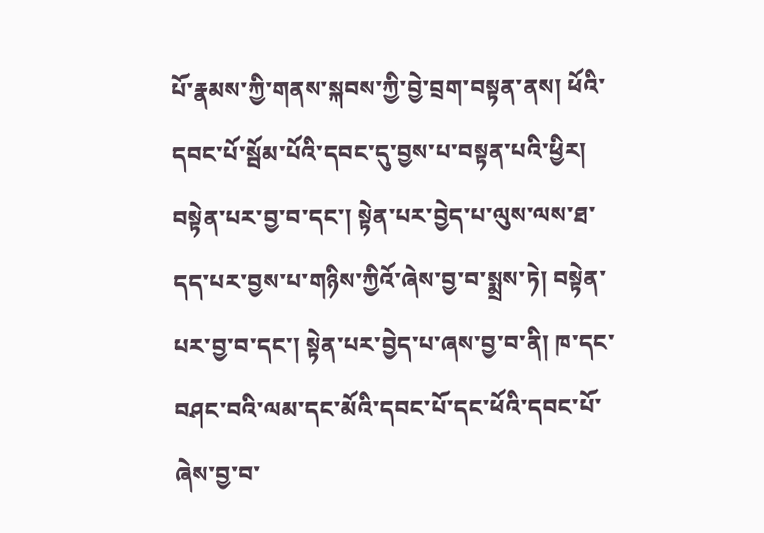པོ་རྣམས་ཀྱི་གནས་སྐབས་ཀྱི་བྱེ་བྲག་བསྟན་ནས། ཕོའི་དབང་པོ་སྦོམ་པོའི་དབང་དུ་བྱས་པ་བསྟན་པའི་ཕྱིར། བསྟེན་པར་བྱ་བ་དང་། སྟེན་པར་བྱེད་པ་ལུས་ལས་ཐ་དད་པར་བྱས་པ་གཉིས་ཀྱིའོ་ཞེས་བྱ་བ་སྨྲས་ཏེ། བསྟེན་པར་བྱ་བ་དང་། སྟེན་པར་བྱེད་པ་ཞས་བྱ་བ་ནི། ཁ་དང་བཤང་བའི་ལམ་དང་མོའི་དབང་པོ་དང་ཕོའི་དབང་པོ་ཞེས་བྱ་བ་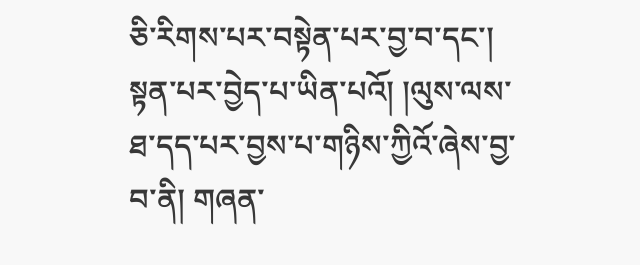ཅི་རིགས་པར་བསྟེན་པར་བྱ་བ་དང་། སྟན་པར་བྱེད་པ་ཡིན་པའོ། །ལུས་ལས་ཐ་དད་པར་བྱས་པ་གཉིས་ཀྱིའོ་ཞེས་བྱ་བ་ནི། གཞན་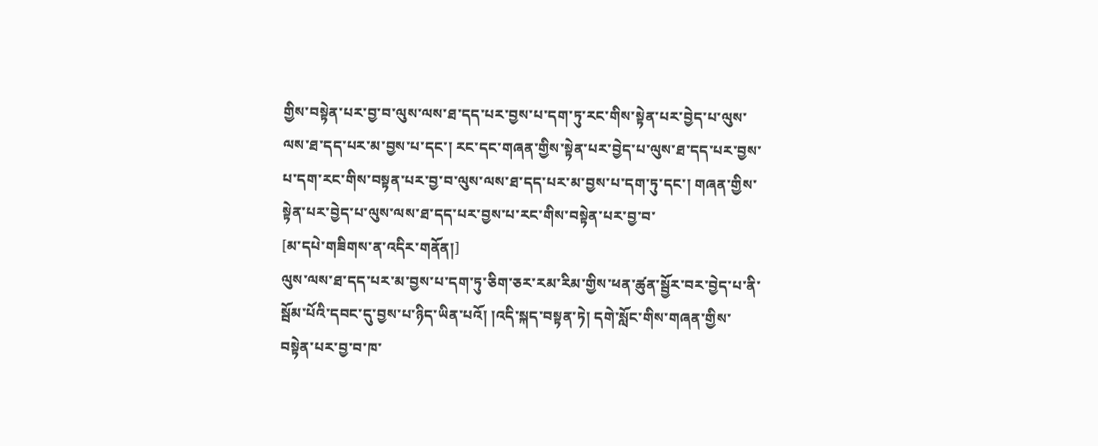གྱིས་བསྟེན་པར་བྱ་བ་ལུས་ལས་ཐ་དད་པར་བྱས་པ་དག་ཏུ་རང་གིས་སྟེན་པར་བྱེད་པ་ལུས་ལས་ཐ་དད་པར་མ་བྱས་པ་དང་། རང་དང་གཞན་གྱིས་སྟེན་པར་བྱེད་པ་ལུས་ཐ་དད་པར་བྱས་པ་དག་རང་གིས་བསྟན་པར་བྱ་བ་ལུས་ལས་ཐ་དད་པར་མ་བྱས་པ་དག་ཏུ་དང་། གཞན་གྱིས་སྟེན་པར་བྱེད་པ་ལུས་ལས་ཐ་དད་པར་བྱས་པ་རང་གིས་བསྟེན་པར་བྱ་བ་
[མ་དཔེ་གཟིགས་ན་འདིར་གནོན།]
ལུས་ལས་ཐ་དད་པར་མ་བྱས་པ་དག་ཏུ་ཅིག་ཅར་རམ་རིམ་གྱིས་ཕན་ཚུན་སྦྱོར་བར་བྱེད་པ་ནི་སྦོམ་པོའི་དབང་དུ་བྱས་པ་ཉིད་ཡིན་པའོ། །འདི་སྐད་བསྟན་ཏེ། དགེ་སློང་གིས་གཞན་གྱིས་བསྟེན་པར་བྱ་བ་ཁ་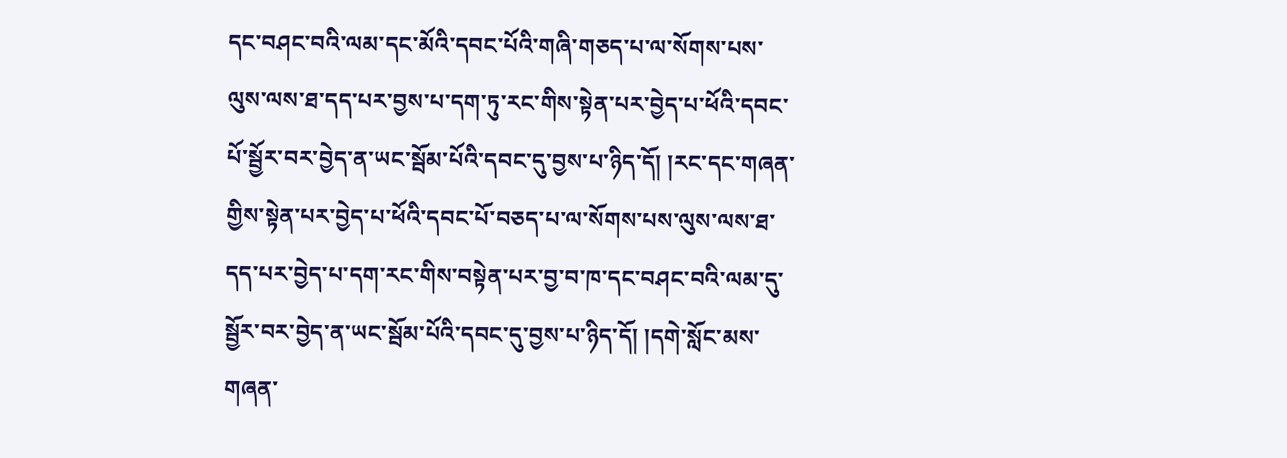དང་བཤང་བའི་ལམ་དང་མོའི་དབང་པོའི་གཞི་གཅད་པ་ལ་སོགས་པས་ལུས་ལས་ཐ་དད་པར་བྱས་པ་དག་ཏུ་རང་གིས་སྟེན་པར་བྱེད་པ་ཕོའི་དབང་པོ་སྦྱོར་བར་བྱེད་ན་ཡང་སྦོམ་པོའི་དབང་དུ་བྱས་པ་ཉིད་དོ། །རང་དང་གཞན་གྱིས་སྟེན་པར་བྱེད་པ་ཕོའི་དབང་པོ་བཅད་པ་ལ་སོགས་པས་ལུས་ལས་ཐ་དད་པར་བྱེད་པ་དག་རང་གིས་བསྟེན་པར་བྱ་བ་ཁ་དང་བཤང་བའི་ལམ་དུ་སྦྱོར་བར་བྱེད་ན་ཡང་སྦོམ་པོའི་དབང་དུ་བྱས་པ་ཉིད་དོ། །དགེ་སློང་མས་གཞན་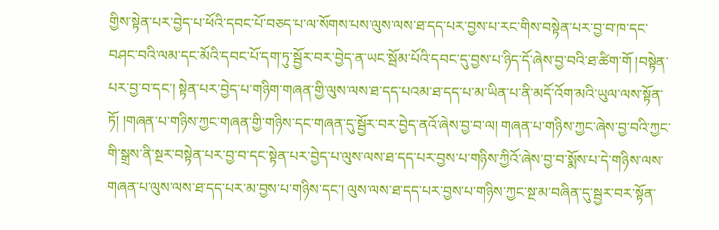གྱིས་སྟེན་པར་བྱེད་པ་ཕོའི་དབང་པོ་བཅད་པ་ལ་སོགས་པས་ལུས་ལས་ཐ་དད་པར་བྱས་པ་རང་གིས་བསྟེན་པར་བྱ་བ་ཁ་དང་བཤང་བའི་ལམ་དང་མོའི་དབང་པོ་དག་ཏུ་སྦྱོར་བར་བྱེད་ན་ཡང་སྦོམ་པོའི་དབང་དུ་བྱས་པ་ཉིད་དོ་ཞེས་བྱ་བའི་ཐ་ཚིག་གོ །བསྟེན་པར་བྱ་བ་དང་། སྟེན་པར་བྱེད་པ་གཉིག་གཞན་གྱི་ལུས་ལས་ཐ་དད་པའམ་ཐ་དད་པ་མ་ཡིན་པ་ནི་མདོ་འོག་མའི་ཡུལ་ལས་སྟོན་ཏོ། །གཞན་པ་གཉིས་ཀྱང་གཞན་གྱི་གཉིས་དང་གཞན་དུ་སྦྱོར་བར་བྱེད་ནའོ་ཞེས་བྱ་བ་ལ། གཞན་པ་གཉིས་ཀྱང་ཞེས་བྱ་བའི་ཀྱང་གི་སྒྲས་ནི་སྔར་བསྟེན་པར་བྱ་བ་དང་སྟེན་པར་བྱེད་པ་ལུས་ལས་ཐ་དད་པར་བྱས་པ་གཉིས་ཀྱིའོ་ཞེས་བྱ་བ་སྨོས་པ་དེ་གཉིས་ལས་གཞན་པ་ལུས་ལས་ཐ་དད་པར་མ་བྱས་པ་གཉིས་དང་། ལུས་ལས་ཐ་དད་པར་བྱས་པ་གཉིས་ཀྱང་སྔ་མ་བཞིན་དུ་སྦྱར་བར་སྟོན་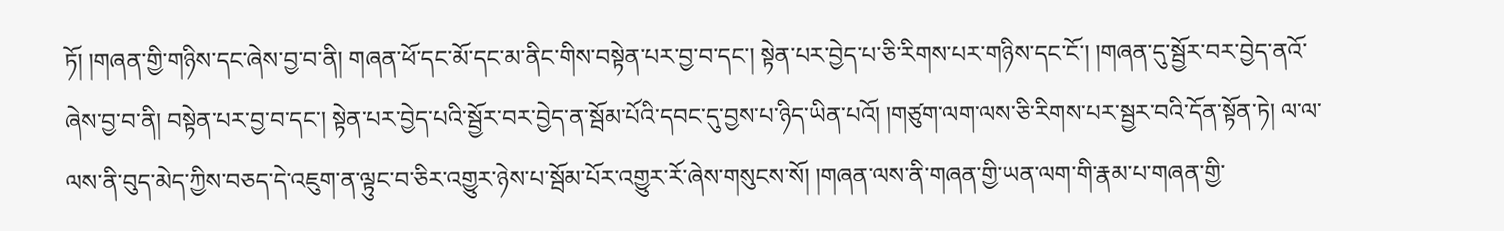ཏོ། །གཞན་གྱི་གཉིས་དང་ཞེས་བྱ་བ་ནི། གཞན་ཕོ་དང་མོ་དང་མ་ནིང་གིས་བསྟེན་པར་བྱ་བ་དང་། སྟེན་པར་བྱེད་པ་ཅི་རིགས་པར་གཉིས་དང་ངོ་། །གཞན་དུ་སྦྱོར་བར་བྱེད་ནའོ་ཞེས་བྱ་བ་ནི། བསྟེན་པར་བྱ་བ་དང་། སྟེན་པར་བྱེད་པའི་སྦྱོར་བར་བྱེད་ན་སྦོམ་པོའི་དབང་དུ་བྱས་པ་ཉིད་ཡིན་པའོ། །གཙུག་ལག་ལས་ཅི་རིགས་པར་སྦྱར་བའི་དོན་སྟོན་ཏེ། ལ་ལ་ལས་ནི་བུད་མེད་ཀྱིས་བཅད་དེ་འཇུག་ན་ལྟུང་བ་ཅིར་འགྱུར་ཉེས་པ་སྦོམ་པོར་འགྱུར་རོ་ཞེས་གསུངས་སོ། །གཞན་ལས་ནི་གཞན་གྱི་ཡན་ལག་གི་རྣམ་པ་གཞན་གྱི་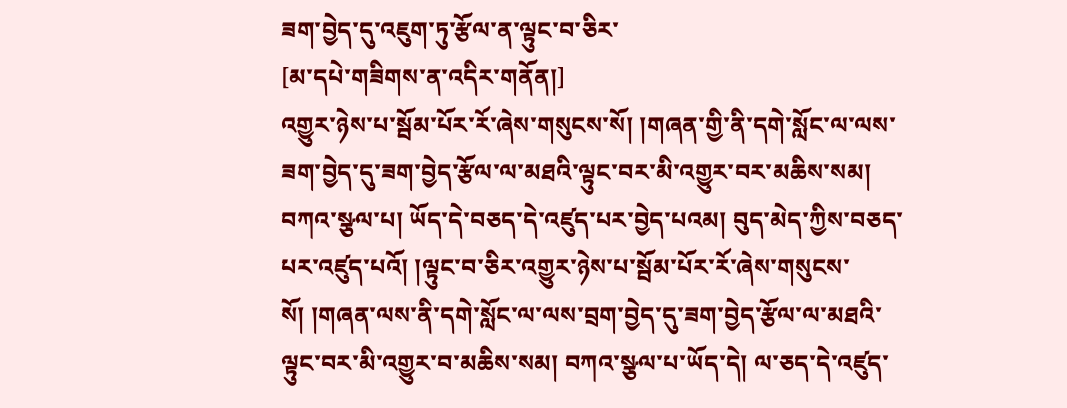ཟག་བྱེད་དུ་འཇུག་ཏུ་རྩོལ་ན་ལྟུང་བ་ཅིར་
[མ་དཔེ་གཟིགས་ན་འདིར་གནོན།]
འགྱུར་ཉེས་པ་སྦོམ་པོར་རོ་ཞེས་གསུངས་སོ། །གཞན་གྱི་ནི་དགེ་སློང་ལ་ལས་ཟག་བྱེད་དུ་ཟག་བྱེད་རྩོལ་ལ་མཐའི་ལྟུང་བར་མི་འགྱུར་བར་མཆིས་སམ། བཀའ་སྩལ་པ། ཡོད་དེ་བཅད་དེ་འཛུད་པར་བྱེད་པའམ། བུད་མེད་ཀྱིས་བཅད་པར་འཛུད་པའོ། །ལྟུང་བ་ཅིར་འགྱུར་ཉེས་པ་སྦོམ་པོར་རོ་ཞེས་གསུངས་སོ། །གཞན་ལས་ནི་དགེ་སློང་ལ་ལས་བྲག་བྱེད་དུ་ཟག་བྱེད་རྩོལ་ལ་མཐའི་ལྟུང་བར་མི་འགྱུར་བ་མཆིས་སམ། བཀའ་སྩལ་པ་ཡོད་དེ། ལ་ཅད་དེ་འཛུད་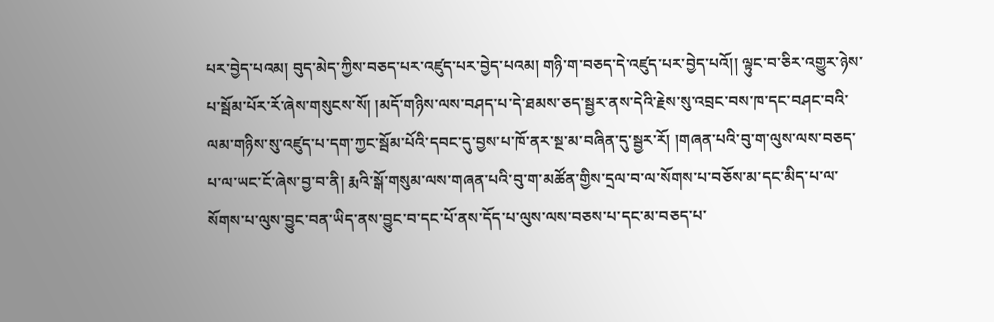པར་བྱེད་པའམ། བུད་མེད་ཀྱིས་བཅད་པར་འཛུད་པར་བྱེད་པའམ། གཉི་ག་བཅད་དེ་འཛུད་པར་བྱེད་པའོ།། ལྟུང་བ་ཅིར་འགྱུར་ཉེས་པ་སྦོམ་པོར་རོ་ཞེས་གསུངས་སོ། །མདོ་གཉིས་ལས་བཤད་པ་དེ་ཐམས་ཅད་སྦྱར་ནས་དེའི་རྗེས་སུ་འབྲང་བས་ཁ་དང་བཤང་བའི་ལམ་གཉིས་སུ་འཛུད་པ་དག་ཀྱང་སྦོམ་པོའི་དབང་དུ་བྱས་པ་ཁོ་ནར་སྔ་མ་བཞིན་དུ་སྦྱར་རོ། །གཞན་པའི་བུ་ག་ལུས་ལས་བཅད་པ་ལ་ཡང་ངོ་ཞེས་བྱ་བ་ནི། རྨའི་སྒོ་གསུམ་ལས་གཞན་པའི་བུ་ག་མཚོན་གྱིས་དྲལ་བ་ལ་སོགས་པ་བཅོས་མ་དང་མིད་པ་ལ་སོགས་པ་ལུས་བྱུང་བན་ཡིད་ནས་བྱུང་བ་དང་པོ་ནས་དོད་པ་ལུས་ལས་བཅས་པ་དང་མ་བཅད་པ་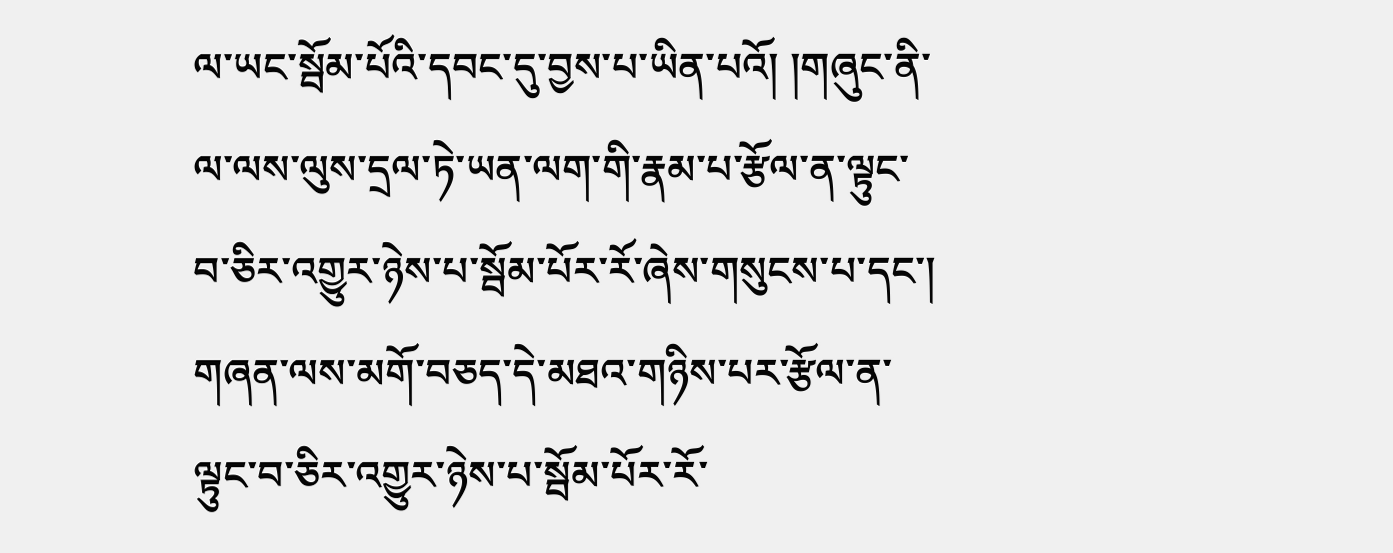ལ་ཡང་སྦོམ་པོའི་དབང་དུ་བྱས་པ་ཡིན་པའོ། །གཞུང་ནི་ལ་ལས་ལུས་དྲལ་ཏེ་ཡན་ལག་གི་རྣམ་པ་རྩོལ་ན་ལྟུང་བ་ཅིར་འགྱུར་ཉེས་པ་སྦོམ་པོར་རོ་ཞེས་གསུངས་པ་དང་། གཞན་ལས་མགོ་བཅད་དེ་མཐའ་གཉིས་པར་རྩོལ་ན་ལྟུང་བ་ཅིར་འགྱུར་ཉེས་པ་སྦོམ་པོར་རོ་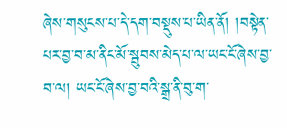ཞེས་གསུངས་པ་དེ་དག་བསྡུས་པ་ཡིན་ནོ། །བསྟེན་པར་བྱ་བ་མ་ནིང་མོ་སྦུབས་མེད་པ་ལ་ཡང་ངོ་ཞེས་བྱ་བ་ལ། ཡང་ངོ་ཞེས་བྱ་བའི་སྒྲ་ནི་བུ་ག་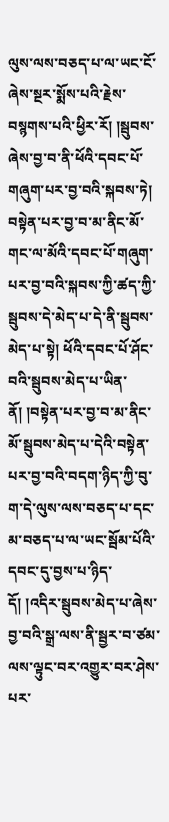ལུས་ལས་བཅད་པ་ལ་ཡང་ངོ་ཞེས་སྔར་སྨོས་པའི་རྗེས་བསྙགས་པའི་ཕྱིར་རོ། །སྦུབས་ཞེས་བྱ་བ་ནི་ཕོའི་དབང་པོ་གཞུག་པར་བྱ་བའི་སྐབས་ཏེ། བསྟེན་པར་བྱ་བ་མ་ནིང་མོ་གང་ལ་མོའི་དབང་པོ་གཞུག་པར་བྱ་བའི་སྐབས་ཀྱི་ཚད་ཀྱི་སྦུབས་དེ་མེད་པ་དེ་ནི་སྦུབས་མེད་པ་སྟེ། ཕོའི་དབང་པོ་ཤོང་བའི་སྦུབས་མེད་པ་ཡིན་ནོ། །བསྟེན་པར་བྱ་བ་མ་ནིང་མོ་སྦུབས་མེད་པ་དེའི་བསྟེན་པར་བྱ་བའི་བདག་ཉིད་ཀྱི་བུ་ག་དེ་ལུས་ལས་བཅད་པ་དང་མ་བཅད་པ་ལ་ཡང་སྦོམ་པོའི་དབང་དུ་བྱས་པ་ཉིད་དོ། །འདིར་སྦུབས་མེད་པ་ཞེས་བྱ་བའི་སྒྲ་ལས་ནི་སྦྱར་བ་ཙམ་ལས་ལྟུང་བར་འགྱུར་བར་ཤེས་པར་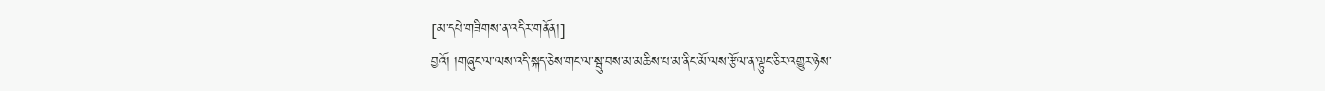[མ་དཔེ་གཟིགས་ན་འདིར་གནོན།]
བྱའོ། །གཞུང་ལ་ལས་འདི་སྐད་ཅེས་གང་ལ་སྦུ་བས་མ་མཆིས་པ་མ་ནིང་མོ་ལས་རྩོལ་ན་ལྟུང་ཅིར་འགྱུར་ཉེས་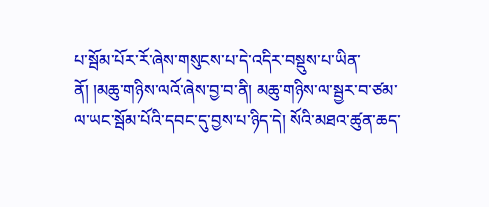པ་སྦོམ་པོར་རོ་ཞེས་གསུངས་པ་དེ་འདིར་བསྡུས་པ་ཡིན་ནོ། །མཆུ་གཉིས་ལའོ་ཞེས་བྱ་བ་ནི། མཆུ་གཉིས་ལ་སྦྱར་བ་ཙམ་ལ་ཡང་སྦོམ་པོའི་དབང་དུ་བྱས་པ་ཉིད་དེ། སོའི་མཐའ་ཚུན་ཆད་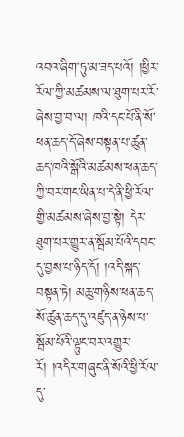འབའ་ཞིག་ཏུ་མ་ཟད་པའོ། །ཕྱིར་རོལ་ཀྱི་མཚམས་ལ་ཐུག་པར་རོ་ཞེས་བྱ་བ་ལ། ཁའི་དང་པོ་ནི་སོ་ཕན་ཆད་དོ་ཞེས་བསྟན་པ་ཚུན་ཆད་ཁའི་སྒོའི་མཚམས་ཕན་ཆད་ཀྱི་བར་གང་ཡིན་པ་དེ་ནི་ཕྱི་རོལ་གྱི་མཚམས་ཞེས་བྱ་སྟེ། དེར་ཐུག་པར་གྱུར་ན་སྦོམ་པོའི་དབང་དུ་བྱས་པ་ཉིད་དོ། །འདི་སྐད་བསྟན་ཏེ། མཆུ་གཉིས་ཕན་ཆད་སོ་ཚུན་ཆད་དུ་འཛུད་ན་ཉེས་པ་སྦོམ་པོའི་ལྟུང་བར་འགྱུར་རོ། །འདིར་གཞུང་ནི་སོའི་ཕྱི་རོལ་དུ་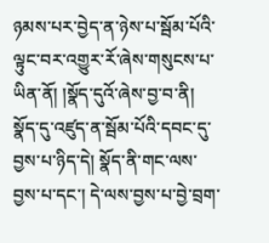ཉམས་པར་བྱེད་ན་ཉེས་པ་སྦོམ་པོའི་ལྟུང་བར་འགྱུར་རོ་ཞེས་གསུངས་པ་ཡིན་ནོ། །སྣོད་དུའོ་ཞེས་བྱ་བ་ནི། སྣོད་དུ་འཛུད་ན་སྦོམ་པོའི་དབང་དུ་བྱས་པ་ཉིད་དེ། སྣོད་ནི་གང་ལས་བྱས་པ་དང་། དེ་ལས་བྱས་པ་བྱེ་བྲག་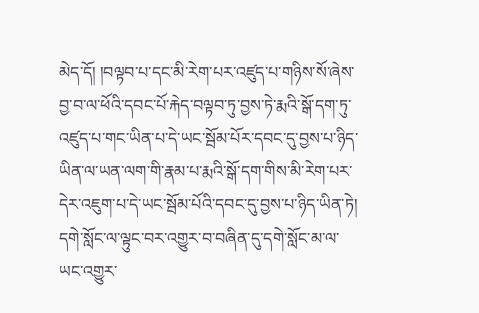མེད་དོ། །བལྟབ་པ་དང་མི་རེག་པར་འཛུད་པ་གཉིས་སོ་ཞེས་བྱ་བ་ལ་ཕོའི་དབང་པོ་རྐེད་བལྟབ་ཏུ་བྱས་ཏེ་རྨའི་སྒོ་དག་ཏུ་འཛུད་པ་གང་ཡིན་པ་དེ་ཡང་སྦོམ་པོར་དབང་དུ་བྱས་པ་ཉིད་ཡིན་ལ་ཡན་ལག་གི་རྣམ་པ་རྨའི་སྒོ་དག་གིས་མི་རེག་པར་དེར་འཇུག་པ་དེ་ཡང་སྦོམ་པོའི་དབང་དུ་བྱས་པ་ཉིད་ཡིན་ཏེ། དགེ་སློང་ལ་ལྟུང་བར་འགྱུར་བ་བཞིན་དུ་དགེ་སློང་མ་ལ་ཡང་འགྱུར་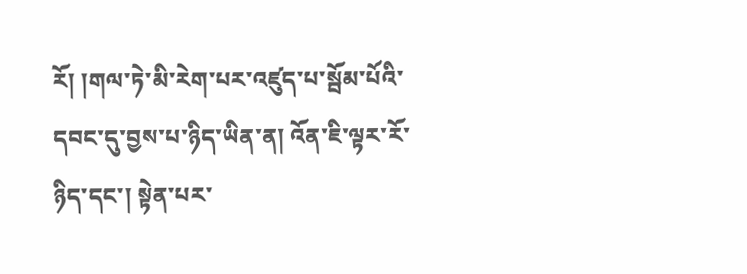རོ། །གལ་ཏེ་མི་རེག་པར་འཛུད་པ་སྦོམ་པོའི་དབང་དུ་བྱས་པ་ཉིད་ཡིན་ན། འོན་ཇི་ལྟར་རོ་ཉིད་དང་། སྟེན་པར་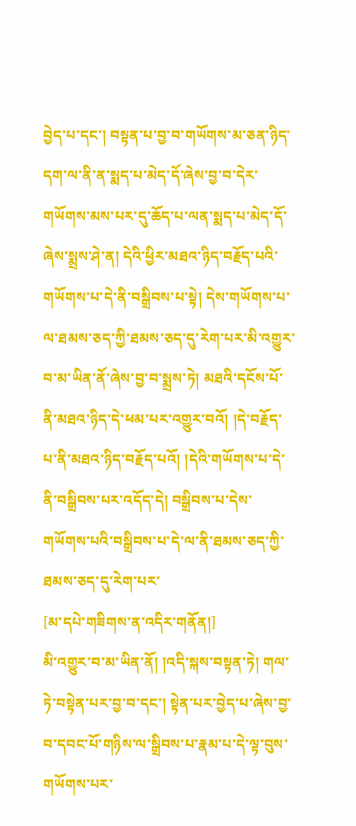བྱེད་པ་དང་། བསྟན་པ་བྱ་བ་གཡོགས་མ་ཅན་ཉིད་དག་ལ་ནི་ན་སྨད་པ་མེད་དོ་ཞེས་བྱ་བ་དེར་གཡོགས་མས་པར་དུ་ཆོད་པ་ལན་སྨད་པ་མེད་དོ་ཞེས་སྨྲས་ཤེ་ན། དེའི་ཕྱིར་མཐའ་ཉིད་བརྗོད་པའི་གཡོགས་པ་དེ་ནི་བསྒྲིབས་པ་སྟེ། དེས་གཡོགས་པ་ལ་ཐམས་ཅད་ཀྱི་ཐམས་ཅད་དུ་རེག་པར་མི་འགྱུར་བ་མ་ཡིན་ནོ་ཞེས་བྱ་བ་སྨྲས་ཏེ། མཐའི་དངོས་པོ་ནི་མཐའ་ཉིད་དེ་ཕམ་པར་འགྱུར་བའོ། །དེ་བརྗོད་པ་ནི་མཐའ་ཉིད་བརྗོད་པའོ། །དེའི་གཡོགས་པ་དེ་ནི་བསྒྲིབས་པར་འདོད་དེ། བསྒྲིབས་པ་དེས་གཡོགས་པའི་བསྒྲིབས་པ་དེ་ལ་ནི་ཐམས་ཅད་ཀྱི་ཐམས་ཅད་དུ་རེག་པར་
[མ་དཔེ་གཟིགས་ན་འདིར་གནོན།]
མི་འགྱུར་བ་མ་ཡིན་ནོ། །འདི་སྐས་བསྟན་ཏེ། གལ་ཏེ་བསྟེན་པར་བྱ་བ་དང་། སྟེན་པར་བྱེད་པ་ཞེས་བྱ་བ་དབང་པོ་གཉིས་ལ་སྒྲིབས་པ་རྣམ་པ་དེ་ལྟ་བུས་གཡོགས་པར་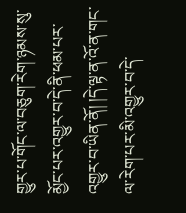གྱུར་པ་གོང་ལ་བཅུག་རེག་ཉམས་སུ་མྱོང་པར་འགྱུར་བ་དེ་ནི་ཕམ་པར་འགྱུར་བ་ཡིན་ནོ། །དེ་ལྟ་ན་འོ་ན་གང་ལ་རེག་པར་མི་འགྱུར་བ་དེ་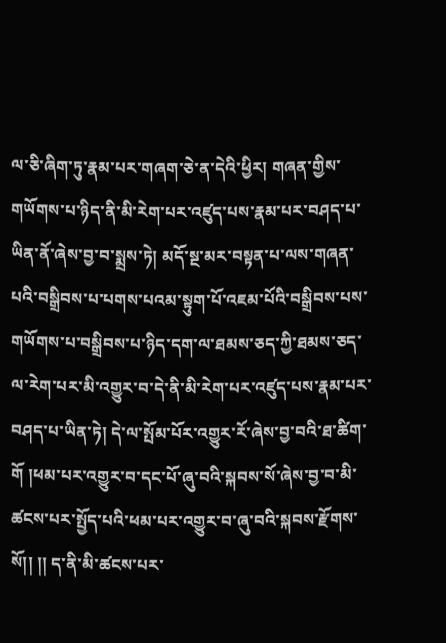ལ་ཅི་ཞིག་ཏུ་རྣམ་པར་གཞག་ཅེ་ན་དེའི་ཕྱིར། གཞན་གྱིས་གཡོགས་པ་ཉིད་ནི་མི་རེག་པར་འཛུད་པས་རྣམ་པར་བཤད་པ་ཡིན་ནོ་ཞེས་བྱ་བ་སྨྲས་ཏེ། མདོ་སྔ་མར་བསྟན་པ་ལས་གཞན་པའི་བསྒྲིབས་པ་པགས་པའམ་སྟུག་པོ་འཇམ་པོའི་བསྒྲིབས་པས་གཡོགས་པ་བསྒྲིབས་པ་ཉིད་དག་ལ་ཐམས་ཅད་ཀྱི་ཐམས་ཅད་ལ་རེག་པར་མི་འགྱུར་བ་དེ་ནི་མི་རེག་པར་འཛུད་པས་རྣམ་པར་བཤད་པ་ཡིན་ཏེ། དེ་ལ་སྤོམ་པོར་འགྱུར་རོ་ཞེས་བྱ་བའི་ཐ་ཚིག་གོ །ཕམ་པར་འགྱུར་བ་དང་པོ་ཞུ་བའི་སྐབས་སོ་ཞེས་བྱ་བ་མི་ཚངས་པར་སྤྱོད་པའི་ཕམ་པར་འགྱུར་བ་ཞུ་བའི་སྐབས་རྫོགས་སོ།། །། ད་ནི་མི་ཚངས་པར་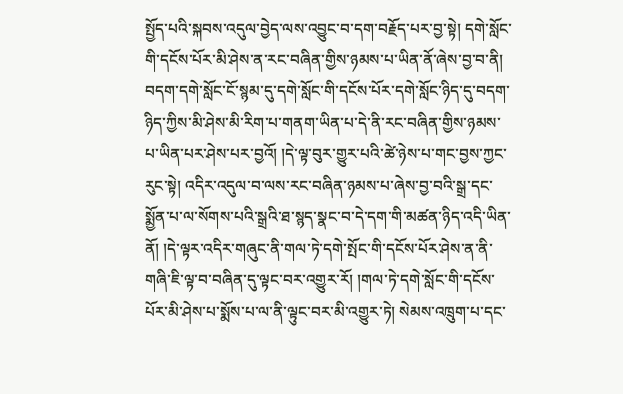སྤྱོད་པའི་སྐབས་འདུལ་བྱེད་ལས་འབྱུང་བ་དག་བརྗོད་པར་བྱ་སྟེ། དགེ་སློང་གི་དངོས་པོར་མི་ཤེས་ན་རང་བཞིན་གྱིས་ཉམས་པ་ཡིན་ནོ་ཞེས་བྱ་བ་ནི། བདག་དགེ་སློང་ངོ་སྙམ་དུ་དགེ་སློང་གི་དངོས་པོར་དགེ་སློང་ཉིད་དུ་བདག་ཉིད་ཀྱིས་མི་ཤེས་མི་རིག་པ་གནག་ཡིན་པ་དེ་ནི་རང་བཞིན་གྱིས་ཉམས་པ་ཡིན་པར་ཤེས་པར་བྱའོ། །དེ་ལྟ་བུར་གྱུར་པའི་ཚེ་ཉེས་པ་གང་བྱས་ཀྱང་རུང་སྟེ། འདིར་འདུལ་བ་ལས་རང་བཞིན་ཉམས་པ་ཞེས་བྱ་བའི་སྒྲ་དང་སྨྱོན་པ་ལ་སོགས་པའི་སྒྲའི་ཐ་སྙད་སྣང་བ་དེ་དག་གི་མཚན་ཉིད་འདི་ཡིན་ནོ། །དེ་ལྟར་འདིར་གཞུང་ནི་གལ་ཏེ་དགེ་སྤོང་གི་དངོས་པོར་ཤེས་ན་ནི་གཞི་ཇི་ལྟ་བ་བཞིན་དུ་ལྟང་བར་འགྱུར་རོ། །གལ་ཏེ་དགེ་སློང་གི་དངོས་པོར་མི་ཤེས་པ་སྨོས་པ་ལ་ནི་ལྟུང་བར་མི་འགྱུར་ཏེ། སེམས་འཁྲུག་པ་དང་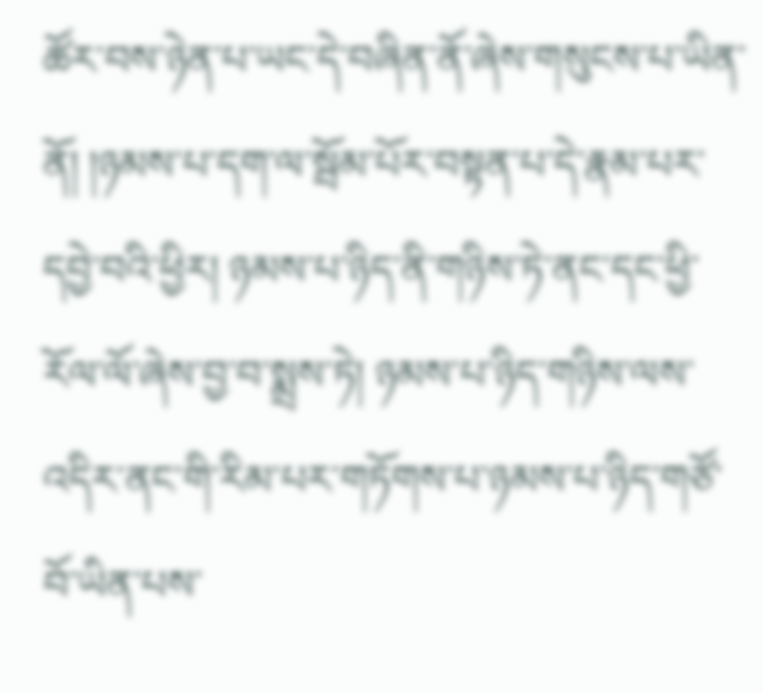ཚོར་བས་ཉེན་པ་ཡང་དེ་བཞིན་ནོ་ཞེས་གསུངས་པ་ཡིན་ནོ། །ཉམས་པ་དག་ལ་སྦོམ་པོར་བསྟན་པ་དེ་རྣམ་པར་དབྱེ་བའི་ཕྱིར། ཉམས་པ་ཉིད་ནི་གཉིས་ཏེ་ནང་དང་ཕྱི་རོལ་ལོ་ཞེས་བྱ་བ་སྨྲས་ཏེ། ཉམས་པ་ཉིད་གཉིས་ལས་འདིར་ནང་གི་རིམ་པར་གཏོགས་པ་ཉམས་པ་ཉིད་གཙོ་བོ་ཡིན་པས་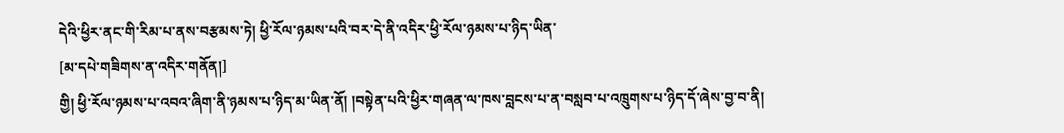དེའི་ཕྱིར་ནང་གི་རིམ་པ་ནས་བརྩམས་ཏེ། ཕྱི་རོལ་ཉམས་པའི་བར་དེ་ནི་འདིར་ཕྱི་རོལ་ཉམས་པ་ཉིད་ཡིན་
[མ་དཔེ་གཟིགས་ན་འདིར་གནོན།]
གྱི། ཕྱི་རོལ་ཉམས་པ་འབའ་ཞིག་ནི་ཉམས་པ་ཉིད་མ་ཡིན་ནོ། །བསྟེན་པའི་ཕྱིར་གཞན་ལ་ཁས་བླངས་པ་ན་བསླབ་པ་འཁྲུགས་པ་ཉིད་དོ་ཞེས་བྱ་བ་ནི།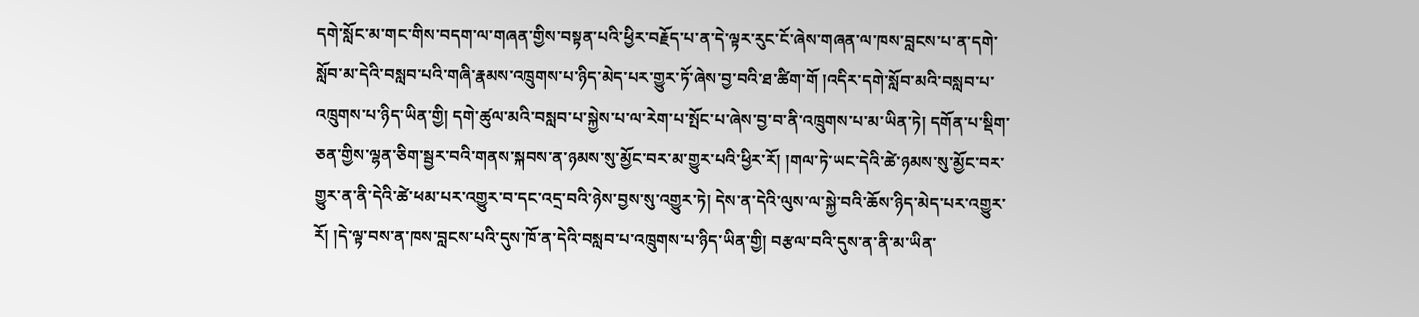དགེ་སློང་མ་གང་གིས་བདག་ལ་གཞན་གྱིས་བསྟན་པའི་ཕྱིར་བརྗོད་པ་ན་དེ་ལྟར་རུང་ངོ་ཞེས་གཞན་ལ་ཁས་བླངས་པ་ན་དགེ་སློབ་མ་དེའི་བསླབ་པའི་གཞི་རྣམས་འཁྲུགས་པ་ཉིད་མེད་པར་གྱུར་ཏོ་ཞེས་བྱ་བའི་ཐ་ཚིག་གོ །འདིར་དགེ་སློབ་མའི་བསླབ་པ་འཁྲུགས་པ་ཉིད་ཡིན་གྱི། དགེ་ཚུལ་མའི་བསླབ་པ་སྐྱེས་པ་ལ་རེག་པ་སྤོང་པ་ཞེས་བྱ་བ་ནི་འཁྲུགས་པ་མ་ཡིན་ཏེ། དགོན་པ་སྡིག་ཅན་གྱིས་ལྷན་ཅིག་སྦྱར་བའི་གནས་སྐབས་ན་ཉམས་སུ་མྱོང་བར་མ་གྱུར་པའི་ཕྱིར་རོ། །གལ་ཏེ་ཡང་དེའི་ཚེ་ཉམས་སུ་མྱོང་བར་གྱུར་ན་ནི་དེའི་ཚེ་ཕམ་པར་འགྱུར་བ་དང་འདྲ་བའི་ཉེས་བྱས་སུ་འགྱུར་ཏེ། དེས་ན་དེའི་ལུས་ལ་སྐྱེ་བའི་ཆོས་ཉིད་མེད་པར་འགྱུར་རོ། །དེ་ལྟ་བས་ན་ཁས་བླངས་པའི་དུས་ཁོ་ན་དེའི་བསླབ་པ་འཁྲུགས་པ་ཉིད་ཡིན་གྱི། བརྩལ་བའི་དུས་ན་ནི་མ་ཡིན་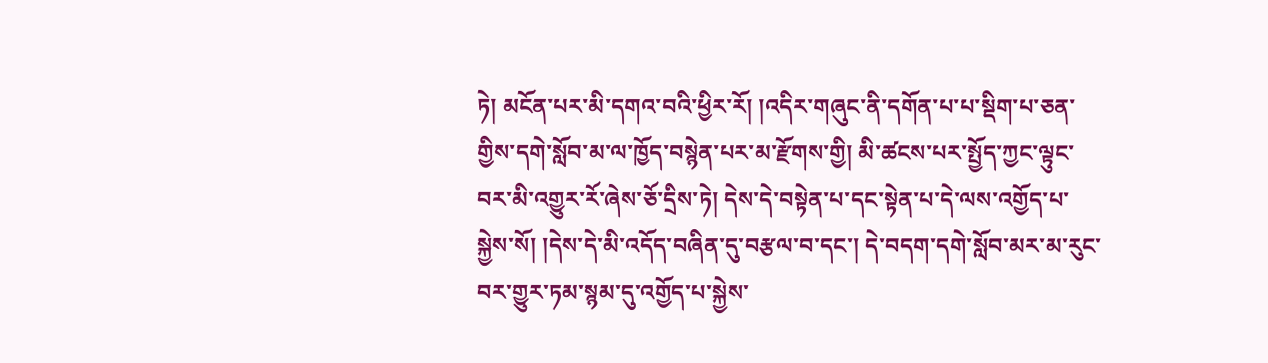ཏེ། མངོན་པར་མི་དགའ་བའི་ཕྱིར་རོ། །འདིར་གཞུང་ནི་དགོན་པ་པ་སྡིག་པ་ཅན་གྱིས་དགེ་སློབ་མ་ལ་ཁྱོད་བསྙེན་པར་མ་རྫོགས་གྱི། མི་ཚངས་པར་སྤྱོད་ཀྱང་ལྟུང་བར་མི་འགྱུར་རོ་ཞེས་ཅོ་དྲིས་ཏེ། དེས་དེ་བསྟེན་པ་དང་སྟེན་པ་དེ་ལས་འགྱོད་པ་སྐྱེས་སོ། །དེས་དེ་མི་འདོད་བཞིན་དུ་བརྩལ་བ་དང་། དེ་བདག་དགེ་སློབ་མར་མ་རུང་བར་གྱུར་ཏམ་སྙམ་དུ་འགྱོད་པ་སྐྱེས་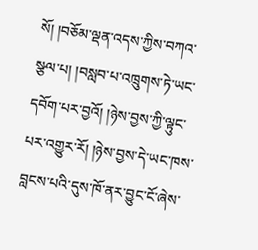སོ། །བཅོམ་ལྡན་འདས་ཀྱིས་བཀའ་སྩལ་པ། །བསླབ་པ་འཁྲུགས་ཏེ་ཡང་དབོག་པར་བྱའོ། །ཉེས་བྱས་ཀྱི་ལྟུང་པར་འགྱུར་རོ། །ཉེས་བྱས་དེ་ཡང་ཁས་བླངས་པའི་དུས་ཁོ་ནར་བྱུང་ངོ་ཞེས་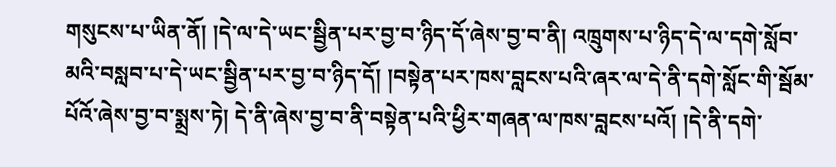གསུངས་པ་ཡིན་ནོ། །དེ་ལ་དེ་ཡང་སྦྱིན་པར་བྱ་བ་ཉིད་དོ་ཞེས་བྱ་བ་ནི། འཁྲུགས་པ་ཉིད་དེ་ལ་དགེ་སློབ་མའི་བསླབ་པ་དེ་ཡང་སྦྱིན་པར་བྱ་བ་ཉིད་དོ། །བསྟེན་པར་ཁས་བླངས་པའི་ཞར་ལ་དེ་ནི་དགེ་སློང་གི་སྦོམ་པོའོ་ཞེས་བྱ་བ་སྨྲས་ཏེ། དེ་ནི་ཞེས་བྱ་བ་ནི་བསྟེན་པའི་ཕྱིར་གཞན་ལ་ཁས་བླངས་པའོ། །དེ་ནི་དགེ་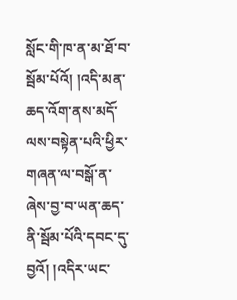སློང་གི་ཁ་ན་མ་ཐོ་བ་སྦོམ་པོའོ། །འདི་མན་ཆད་འོག་ནས་མདོ་ལས་བསྟེན་པའི་ཕྱིར་གཞན་ལ་བསྒོ་ན་ཞེས་བྱ་བ་ཡན་ཆད་ནི་སྦོམ་པོའི་དབང་དུ་བྱའོ། །འདིར་ཡང་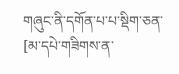གཞུང་ནི་དགོན་པ་པ་སྡིག་ཅན་
[མ་དཔེ་གཟིགས་ན་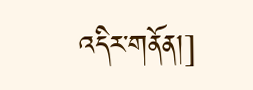འདིར་གནོན།]